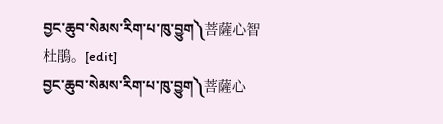བྱང་ཆུབ་སེམས་རིག་པ་ཁུ་བྱུག༽菩薩心智杜鵑。[edit]
བྱང་ཆུབ་སེམས་རིག་པ་ཁུ་བྱུག༽菩薩心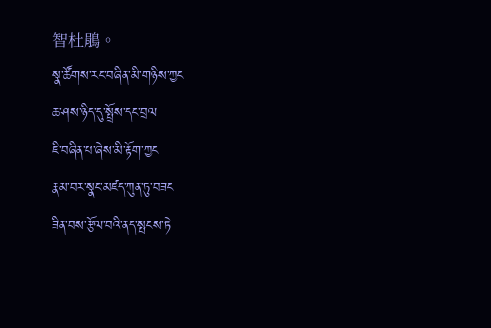智杜鵑。
སྣ་ཚོགས་རང་བཞིན་མི་གཉིས་ཀྱང
ཆ་ཤས་ཉིད་དུ་སྤྲོས་དང་བྲལ
ཇི་བཞིན་པ་ཞེས་མི་རྟོག་ཀྱང
རྣམ་བར་སྣང་མཛད་ཀུན་ཏུ་བཟང
ཟིན་བས་རྩོལ་བའི་ནད་སྤངས་ཏེ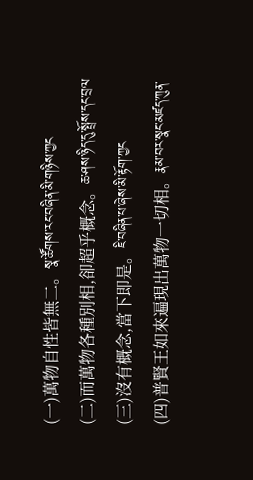(一)萬物自性皆無二。སྣ་ཚོགས་རང་བཞིན་མི་གཉིས་ཀྱང
(二)而萬物各種別相,卻超乎概念。ཆ་ཤས་ཉིད་དུ་སྤྲོས་དང་བྲལ
(三)沒有概念,當下即是。ཇི་བཞིན་པ་ཞེས་མི་རྟོག་ཀྱང
(四)普賢王如來遍現出萬物一切相。རྣམ་བར་སྣང་མཛད་ཀུན་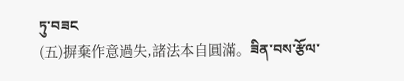ཏུ་བཟང
(五)摒棄作意過失,諸法本自圓滿。ཟིན་བས་རྩོལ་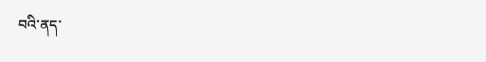བའི་ནད་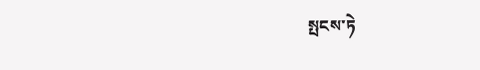སྤངས་ཏེ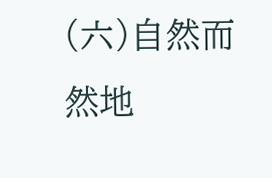(六)自然而然地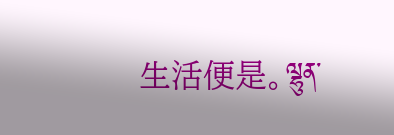生活便是。ལྷུན་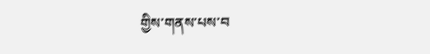གྱིས་གནས་པས་བ